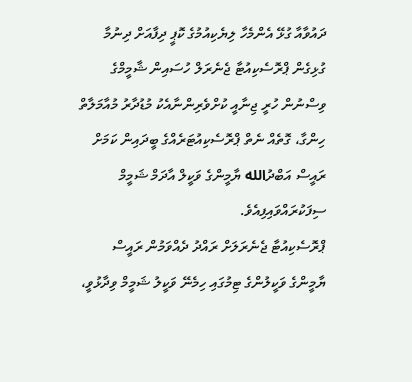ދައުވާއާ ގުޅޭ އެންމެހާ ލިޔެކިއުމުގެ ކޮޕީ ދިފާއަށް ދިނުމާ ގުޅިގެން ޕްރޮސެކިއުޓާ ޖެނެރަލް ހުސައިން ޝާމީމްގެ ވިސްނުން ހުރީ ޖިނާއީ ކުށްވެރިންނާއެކު މުޑުދާރު މުއާމަލާތް ހިންގާ، ގޮތެއް ނެތް ޕްރޮސެކިއުޓަރެއްގެ ބީދައިން ކަމަށް ރައީސް އަބްދުالله ޔާމީންގެ ވަކީލް އާދަމް ޝަމީމް ސިފަކުރައްވައިފިއެވެ.
ޕްރޮސެކިއުޓާ ޖެނެރަލަށް ރައްދު ދެއްވަމުން ރައީސް ޔާމީންގެ ވަކީލުންގެ ޓިމުގައި ހިމެނޭ ވަކީލު ޝަމީމް ވިދާޅުވީ،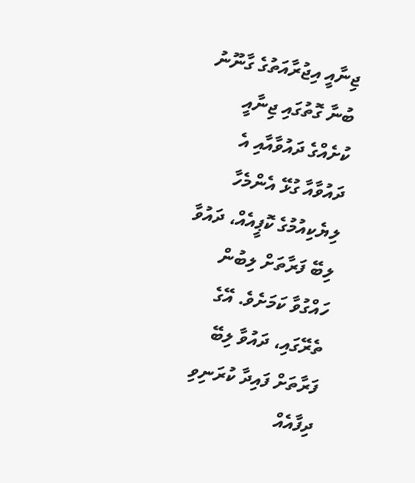ޖިނާއީ އިޖުރާއަތުގެ ގާނޫނު ބުނާ ގޮތުގައި ޖިނާއީ ކުށެއްގެ ދައުވާއާއި އެ ދައުވާއާ ގުޅޭ އެންމެހާ ލިޔެކިއުމުގެ ކޮޕީއެއް، ދައުވާ ލިބޭ ފަރާތަށް ލިބުން ހައްގުވާ ކަމަށެވެ. އޭގެ ތެރޭގައި، ދައުވާ ލިބޭ ފަރާތަށް ފައިދާ ކުރަނިވި ދިފާއެއް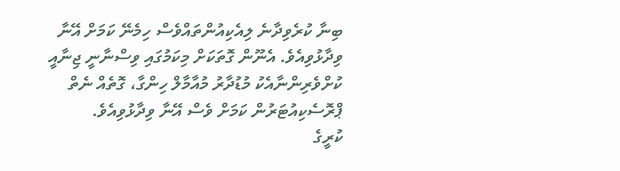ބިނާ ކުރެވިދާނެ ލިއެކިއުންތައްވެސް ހިމެނޭ ކަމަށް އޭނާ ވިދާޅުވިއެވެ. އެނޫން ގޮތަކަށް މިކަމުގައި ވިސްނާނީ ޖިނާއީ ކުށްވެރިންނާއެކު މުޑުދާރު މުއާމާލް ހިންގާ، ގޮތެއް ނެތް ޕްރޮސެކިއުޓަރުން ކަމަށް ވެސް އޭނާ ވިދާޅުވިއެވެ.
ކުރީގެ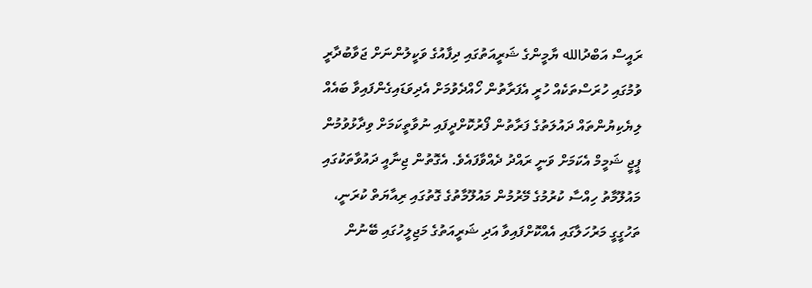ރައީސް އަބްދުالله ޔާމީންގެ ޝަރީއަތުގައި ދިފާއުގެ ވަކީލުންނަށް ޖަވާބުދާރީ ވުމުގައި ހުރަސްތަކެއް ހުރީ އެފަރާތުން ހޯއްދެވުމަށް އެދިވަޑައިގެންފައިވާ ބައެއް ލިޔެކިޔުންތައް ދައުލަތުގެ ފަރާތުން ފޯރުކޮށްދީފައި ނުވާތީކަމަށް ވިދާޅުވުމުން ޕީޖީ ޝަމީމް އެކަމަށް ވަނީ ރައްދު ދެއްވާފައެވެ. އެގޮތުން ޖިނާއީ ދައުވާތަކުގައި މައުލޫމާތު ހިއްސާ ކުރުމުގެ މޭރުމުން މައުލޫމާތުގެ ގޮތުގައި ރިއާޔަތް ކުރަނީ، ތަހުގީގީ މަރުހަލާގައި އެއްކޮށްފައިވާ އަދި ޝަރީއަތުގެ މަޖިލީހުގައި ބޭނުން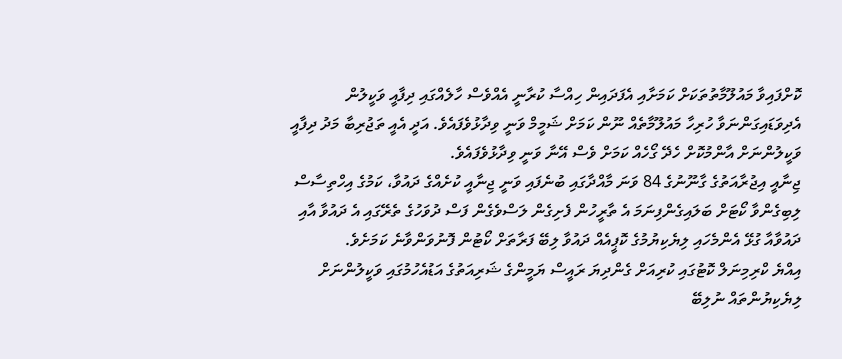ކޮށްފައިވާ މައުލޫމާތުތަކަށް ކަމަށާއި އެފަދައިން ހިއްސާ ކުރާނީ އެއްވެސް ހާލެއްގައި ދިފާއީ ވަކީލުން އެދިވަޑައިގަންނަވާ ހުރިހާ މައުލޫމާތެއް ނޫން ކަމަށް ޝަމީމް ވަނީ ވިދާޅުވެފައެވެ. އަދީ އެއީ ތަޖުރިބާ މަދު ދިފާއީ ވަކީލުންނަށް އާންމުކޮށް ހެދޭ ގޯހެއް ކަމަށް ވެސް އޭނާ ވަނީ ވިދާޅުވެފައެވެ.
ޖިނާއީ އިޖުރާއަތުގެ ގާނޫނުގެ 84 ވަނަ މާއްދާގައި ބުނެފައި ވަނީ ޖިނާއީ ކުށެއްގެ ދައުވާ، ކަމުގެ އިހްތިސާސް ލިބިގެންވާ ކޯޓަށް ބަލައިގެންފިނަމަ އެ ތާރީހުން ފެށިގެން ލަސްވެގެން ފަސް ދުވަހުގެ ތެރޭގައި އެ ދައުވާ އާއި ދައުވާއާ ގުޅޭ އެންމެހައި ލިޔެކިޔުމުގެ ކޮޕީއެއް ދައުވާ ލިބޭ ފަރާތަށް ކޯޓުން ފޮނުވަންވާނެ ކަމަށެވެ.
އިއްޔެ ކްރިމިނަލް ކޮޓުގައި ކުރިއަށް ގެންދިޔަ ރައީސް ޔަމީންގެ ޝަރިއަތުގެ އަޑުއެހުމުގައި ވަކީލުންނަށް ލިޔެކިޔުންތައް ނުލިބޭ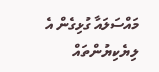މައްސަލައާ ގުޅިގެން އެ ލިޔެކިޔުންތައް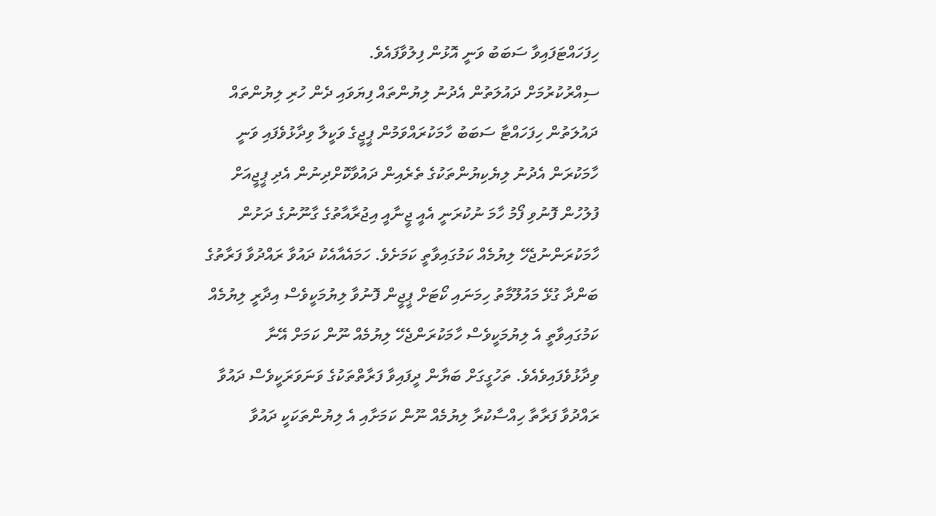ހިފަހައްޓަފައިވާ ސަބަބު ވަނީ އޮޅުން ފިލުވާފައެވެ.
ސިއްރުކުރުމަށް ދައުލަތުން އެދުނު ލިޔުންތައް ފިޔަވައި ދެން ހުރި ލިޔުންތައް ދައުލަތުން ހިފަހައްޓާ ސަބަބު ހާމަކުރައްވަމުން ޕީޖީގެ ވަކީލާ ވިދާޅުވެފައި ވަނީ ހާމަކުރަން އެދުނު ލިޔެކިޔުންތަކުގެ ތެރެއިން ދައުވާކޮށްދިނުން އެދި ޕީޖީއަށް ފުލުހުން ފޮނުވި ފޯމު ހާމަ ނުކުރަނީ އެއީ ޖީނާއީ އިޖުރާއާތުގެ ގާނޫނުގެ ދަށުން ހާމަކުރަންނުޖެހޭ ލިޔުމެއް ކަމުގައިވާތީ ކަމަށެވެ. ހަމައެއާއެކު ދައުވާ ރައްދުވާ ފަރާތުގެ ބަންދާ ގުޅޭ މައުލޫމާތު ހިމަނައި ކޯޓަށް ޕީޖީން ފޮނުވާ ލިޔުމަކީވެސް އިދާރީ ލިޔުމެއް ކަމުގައިވާތީ އެ ލިޔުމަކީވެސް ހާމަކުރަންޖެހޭ ލިޔުމެއް ނޫން ކަމަށް އޭނާ ވިދާޅުވެފައިވެއެވެ. ތަހުގީގަށް ބަޔާން ދީފައިވާ ފަރާތްތަކުގެ ވަނަވަރަކީވެސް ދައުވާ ރައްދުވާ ފަރާތާ ހިއްސާކުރާ ލިޔުމެއް ނޫން ކަމަށާއި އެ ލިޔުންތަކަކީ ދައުވާ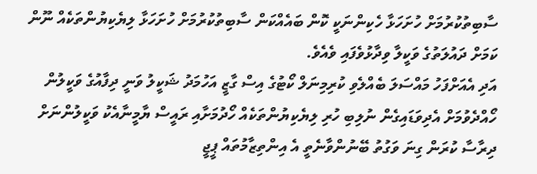ސާބިތުކުރުމަށް ހުށަހަޅާ ހެކިންނަކީ ކޮން ބައެއްކަން ސާބިތުކުރުމަށް ހުށަހަޅާ ލިޔެކިޔުންތަކެއް ނޫން ކަމަށް ދައުލަތުގެ ވަކީލާ ވިދާޅުވެފައި ވެއެވެ.
އަދި އެއަށްފަހު މައްސަލަ ބެއްލެވި ކުރިމިނަލް ކޯޓުގެ އިސް ގާޒީ އަހުމަދު ޝަކީލު ވަނީ ދިފާއުގެ ވަކީލުން ހޯއްދެވުމަށް އެދިވަޑައިގެން ނުލިބި ހުރި ލިޔެކިޔުންތަކެއް ހޯދުމަށާއި ރައީސް ޔާމީނާއެކު ވަކީލުންނަށް ދިރާސާ ކުރަން ގިނަ ވަގުތު ބޭނުންވާނެތީ އެ އިންތިޒާމުތައް ޕީޖީ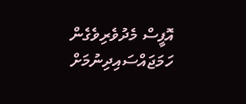އޮފީސް މެދުވެރިވެގެން ހަމަޖައްސައިދިނުމަށް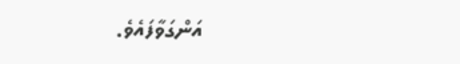އަންގަވާފައެވެ.